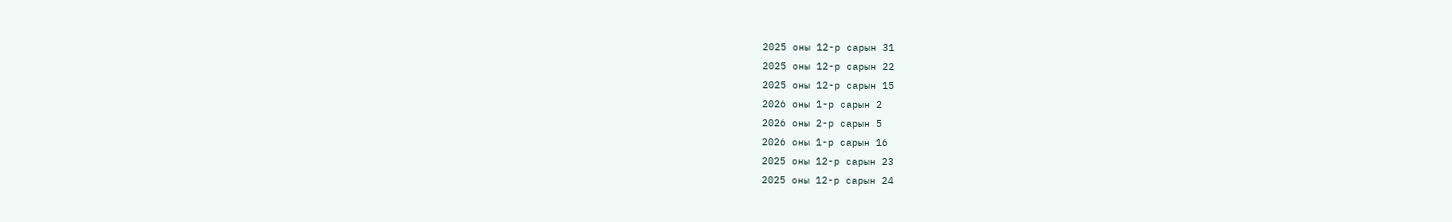2025 оны 12-р сарын 31
2025 оны 12-р сарын 22
2025 оны 12-р сарын 15
2026 оны 1-р сарын 2
2026 оны 2-р сарын 5
2026 оны 1-р сарын 16
2025 оны 12-р сарын 23
2025 оны 12-р сарын 24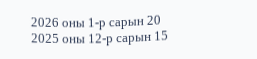2026 оны 1-р сарын 20
2025 оны 12-р сарын 15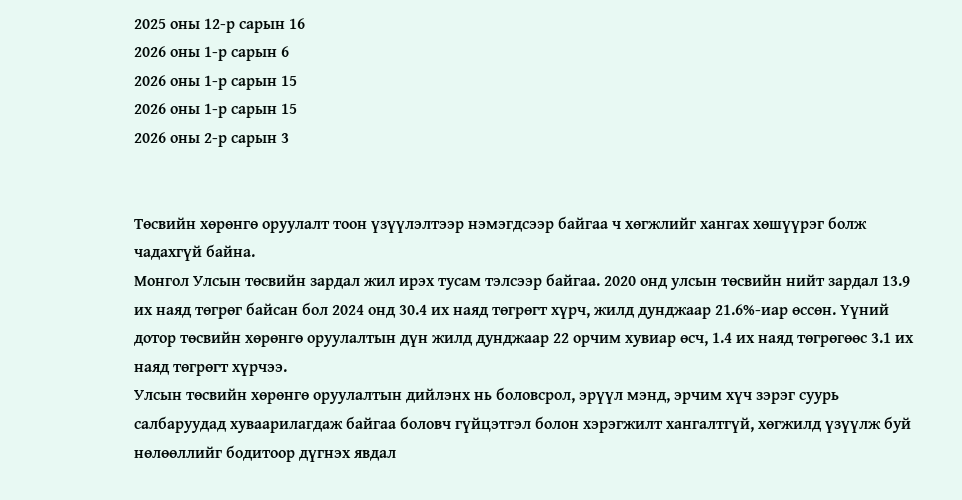2025 оны 12-р сарын 16
2026 оны 1-р сарын 6
2026 оны 1-р сарын 15
2026 оны 1-р сарын 15
2026 оны 2-р сарын 3


Төсвийн хөрөнгө оруулалт тоон үзүүлэлтээр нэмэгдсээр байгаа ч хөгжлийг хангах хөшүүрэг болж чадахгүй байна.
Монгол Улсын төсвийн зардал жил ирэх тусам тэлсээр байгаа. 2020 онд улсын төсвийн нийт зардал 13.9 их наяд төгрөг байсан бол 2024 онд 30.4 их наяд төгрөгт хүрч, жилд дунджаар 21.6%-иар өссөн. Үүний дотор төсвийн хөрөнгө оруулалтын дүн жилд дунджаар 22 орчим хувиар өсч, 1.4 их наяд төгрөгөөс 3.1 их наяд төгрөгт хүрчээ.
Улсын төсвийн хөрөнгө оруулалтын дийлэнх нь боловсрол, эрүүл мэнд, эрчим хүч зэрэг суурь салбаруудад хуваарилагдаж байгаа боловч гүйцэтгэл болон хэрэгжилт хангалтгүй, хөгжилд үзүүлж буй нөлөөллийг бодитоор дүгнэх явдал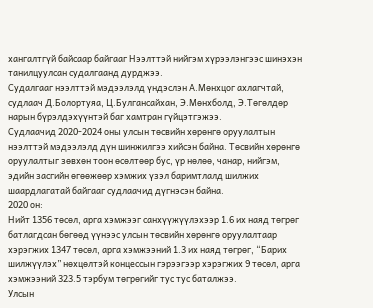хангалтгүй байсаар байгааг Нээлттэй нийгэм хүрээлэнгээс шинэхэн танилцуулсан судалгаанд дурджээ.
Судалгааг нээлттэй мэдээлэлд үндэслэн А.Мөнхцог ахлагчтай, судлаач Д.Болортуяа, Ц.Булгансайхан, Э.Мөнхболд, Э.Төгөлдөр нарын бүрэлдэхүүнтэй баг хамтран гүйцэтгэжээ.
Судлаачид 2020-2024 оны улсын төсвийн хөрөнгө оруулалтын нээлттэй мэдээлэлд дүн шинжилгээ хийсэн байна. Төсвийн хөрөнгө оруулалтыг зөвхөн тоон өсөлтөөр бус, үр нөлөө, чанар, нийгэм, эдийн засгийн өгөөжөөр хэмжих үзэл баримтлалд шилжих шаардлагатай байгааг судлаачид дүгнэсэн байна.
2020 он:
Нийт 1356 төсөл, арга хэмжээг санхүүжүүлэхээр 1.6 их наяд төгрөг батлагдсан бөгөөд үүнээс улсын төсвийн хөрөнгө оруулалтаар хэрэгжих 1347 төсөл, арга хэмжээний 1.3 их наяд төгрөг, “Барих шилжүүлэх” нөхцөлтэй концессын гэрээгээр хэрэгжих 9 төсөл, арга хэмжээний 323.5 тэрбум төгрөгийг тус тус баталжээ.
Улсын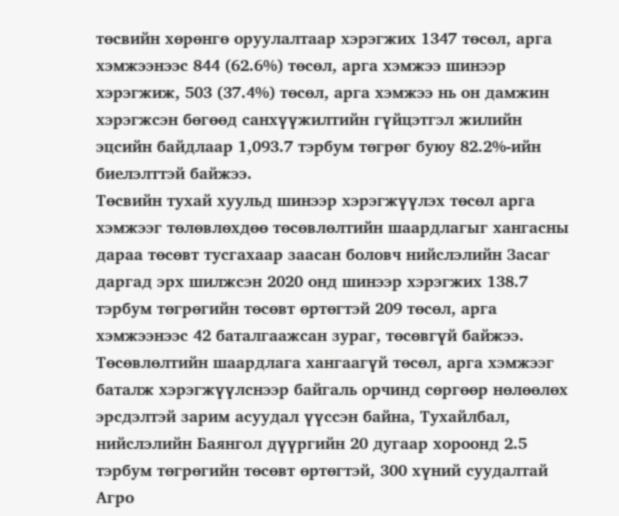төсвийн хөрөнгө оруулалтаар хэрэгжих 1347 төсөл, арга хэмжээнээс 844 (62.6%) төсөл, арга хэмжээ шинээр хэрэгжиж, 503 (37.4%) төсөл, арга хэмжээ нь он дамжин хэрэгжсэн бөгөөд санхүүжилтийн гүйцэтгэл жилийн эцсийн байдлаар 1,093.7 тэрбум төгрөг буюу 82.2%-ийн биелэлттэй байжээ.
Төсвийн тухай хуульд шинээр хэрэгжүүлэх төсөл арга хэмжээг төлөвлөхдөө төсөвлөлтийн шаардлагыг хангасны дараа төсөвт тусгахаар заасан боловч нийслэлийн Засаг даргад эрх шилжсэн 2020 онд шинээр хэрэгжих 138.7 тэрбум төгрөгийн төсөвт өртөгтэй 209 төсөл, арга хэмжээнээс 42 баталгаажсан зураг, төсөвгүй байжээ. Төсөвлөлтийн шаардлага хангаагүй төсөл, арга хэмжээг баталж хэрэгжүүлснээр байгаль орчинд сөргөөр нөлөөлөх эрсдэлтэй зарим асуудал үүссэн байна, Тухайлбал, нийслэлийн Баянгол дүүргийн 20 дугаар хороонд 2.5 тэрбум төгрөгийн төсөвт өртөгтэй, 300 хүний суудалтай Агро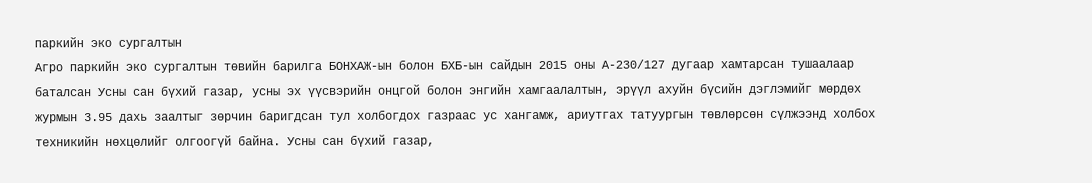паркийн эко сургалтын
Агро паркийн эко сургалтын төвийн барилга БОНХАЖ-ын болон БХБ-ын сайдын 2015 оны А-230/127 дугаар хамтарсан тушаалаар баталсан Усны сан бүхий газар, усны эх үүсвэрийн онцгой болон энгийн хамгаалалтын, эрүүл ахуйн бүсийн дэглэмийг мөрдөх журмын 3.95 дахь заалтыг зөрчин баригдсан тул холбогдох газраас ус хангамж, ариутгах татуургын төвлөрсөн сүлжээнд холбох техникийн нөхцөлийг олгоогүй байна. Усны сан бүхий газар,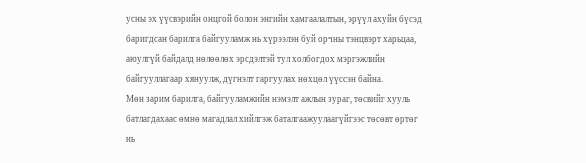усны эх үүсвэрийн онцгой болон энгийн хамгаалалтын, эрүүл ахуйн бүсэд баригдсан барилга байгууламж нь хүрээлэн буй орчны тэнцвэрт харьцаа, аюулгүй байдалд нөлөөлөх эрсдэлтэй тул холбогдох мэргэжлийн байгууллагаар хянуулж, дүгнэлт гаргуулах нөхцөл үүссэн байна.
Мөн зарим барилга, байгууламжийн нэмэлт ажлын зураг, төсвийг хууль батлагдахаас өмнө магадлал хийлгэж баталгаажуулаагүйгээс төсөвт өртөг нь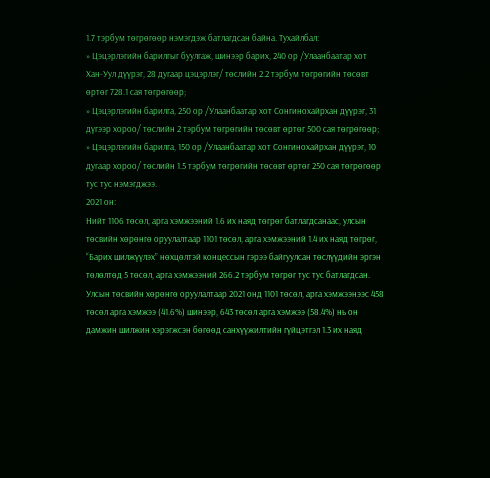1.7 тэрбум төгрөгөөр нэмэгдэж батлагдсан байна. Тухайлбал:
» Цэцэрлэгийн барилгыг буулгаж, шинээр барих, 240 ор /Улаанбаатар хот Хан-Уул дүүрэг, 28 дугаар цэцэрлэг/ төслийн 2.2 тэрбум төгрөгийн төсөвт өртөг 728.1 сая төгрөгөөр;
» Цэцэрлэгийн барилга, 250 ор /Улаанбаатар хот Сонгинохайрхан дүүрэг, 31 дүгээр хороо/ төслийн 2 тэрбум төгрөгийн төсөвт өртөг 500 сая төгрөгөөр;
» Цэцэрлэгийн барилга, 150 ор /Улаанбаатар хот Сонгинохайрхан дүүрэг, 10 дугаар хороо/ төслийн 1.5 тэрбум төгрөгийн төсөвт өртөг 250 сая төгрөгөөр тус тус нэмэгджээ.
2021 он:
Нийт 1106 төсөл, арга хэмжээний 1.6 их наяд төгрөг батлагдсанаас, улсын төсвийн хөрөнгө оруулалтаар 1101 төсөл, арга хэмжээний 1.4 их наяд төгрөг, “Барих шилжүүлэх” нөхцөлтэй концессын гэрээ байгуулсан төслүүдийн эргэн төлөлтөд 5 төсөл, арга хэмжээний 266.2 тэрбум төгрөг тус тус батлагдсан. Улсын төсвийн хөрөнгө оруулалтаар 2021 онд 1101 төсөл, арга хэмжээнээс 458 төсөл арга хэмжээ (41.6%) шинээр, 643 төсөл арга хэмжээ (58.4%) нь он дамжин шилжин хэрэгжсэн бөгөөд санхүүжилтийн гүйцэтгэл 1.3 их наяд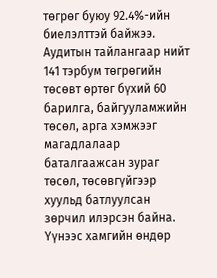төгрөг буюу 92.4%-ийн биелэлттэй байжээ.
Аудитын тайлангаар нийт 141 тэрбум төгрөгийн төсөвт өртөг бүхий 60 барилга, байгууламжийн төсөл, арга хэмжээг магадлалаар баталгаажсан зураг төсөл, төсөвгүйгээр хуульд батлуулсан зөрчил илэрсэн байна. Үүнээс хамгийн өндөр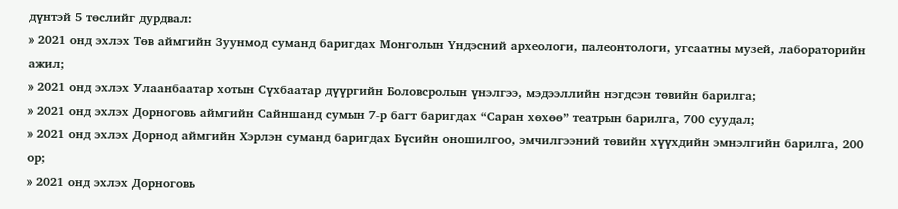дүнтэй 5 төслийг дурдвал:
» 2021 онд эхлэх Төв аймгийн Зуунмод суманд баригдах Монголын Үндэсний археологи, палеонтологи, угсаатны музей, лабораторийн ажил;
» 2021 онд эхлэх Улаанбаатар хотын Сүхбаатар дүүргийн Боловсролын үнэлгээ, мэдээллийн нэгдсэн төвийн барилга;
» 2021 онд эхлэх Дорноговь аймгийн Сайншанд сумын 7-р багт баригдах “Саран хөхөө” театрын барилга, 700 суудал;
» 2021 онд эхлэх Дорнод аймгийн Хэрлэн суманд баригдах Бүсийн оношилгоо, эмчилгээний төвийн хүүхдийн эмнэлгийн барилга, 200 ор;
» 2021 онд эхлэх Дорноговь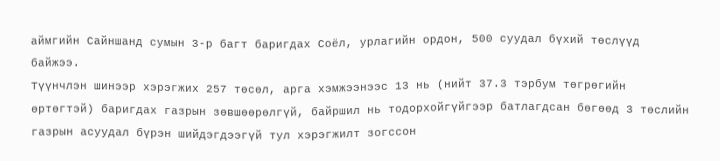аймгийн Сайншанд сумын 3-р багт баригдах Соёл, урлагийн ордон, 500 суудал бүхий төслүүд байжээ.
Түүнчлэн шинээр хэрэгжих 257 төсөл, арга хэмжээнээс 13 нь (нийт 37.3 тэрбум төгрөгийн өртөгтэй) баригдах газрын зөвшөөрөлгүй, байршил нь тодорхойгүйгээр батлагдсан бөгөөд 3 төслийн газрын асуудал бүрэн шийдэгдээгүй тул хэрэгжилт зогссон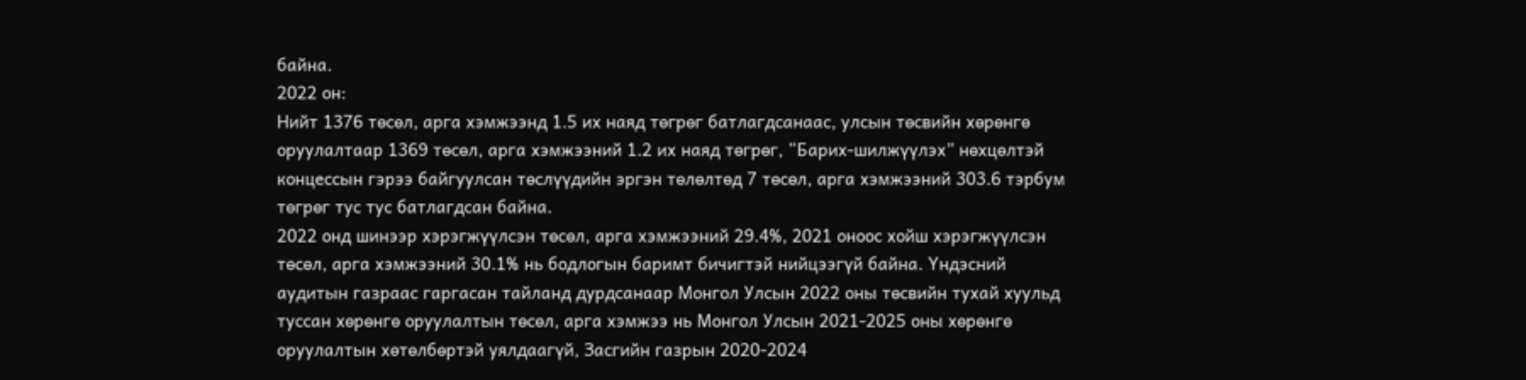байна.
2022 он:
Нийт 1376 төсөл, арга хэмжээнд 1.5 их наяд төгрөг батлагдсанаас, улсын төсвийн хөрөнгө оруулалтаар 1369 төсөл, арга хэмжээний 1.2 их наяд төгрөг, “Барих-шилжүүлэх” нөхцөлтэй концессын гэрээ байгуулсан төслүүдийн эргэн төлөлтөд 7 төсөл, арга хэмжээний 303.6 тэрбум төгрөг тус тус батлагдсан байна.
2022 онд шинээр хэрэгжүүлсэн төсөл, арга хэмжээний 29.4%, 2021 оноос хойш хэрэгжүүлсэн төсөл, арга хэмжээний 30.1% нь бодлогын баримт бичигтэй нийцээгүй байна. Үндэсний аудитын газраас гаргасан тайланд дурдсанаар Монгол Улсын 2022 оны төсвийн тухай хуульд туссан хөрөнгө оруулалтын төсөл, арга хэмжээ нь Монгол Улсын 2021-2025 оны хөрөнгө оруулалтын хөтөлбөртэй уялдаагүй, Засгийн газрын 2020-2024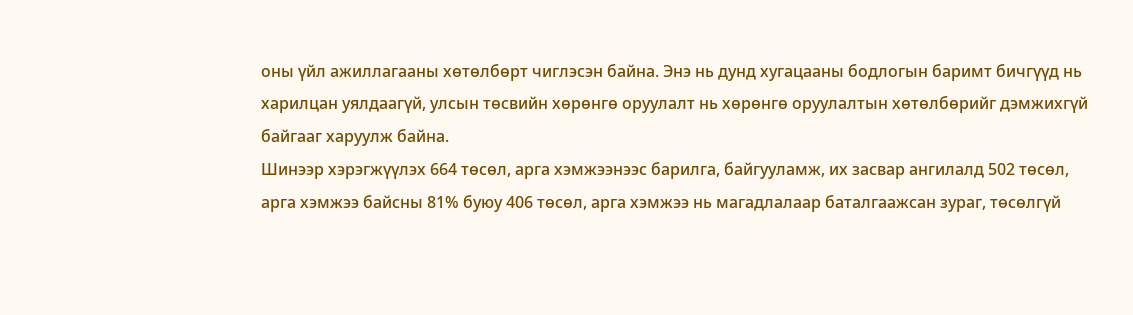оны үйл ажиллагааны хөтөлбөрт чиглэсэн байна. Энэ нь дунд хугацааны бодлогын баримт бичгүүд нь харилцан уялдаагүй, улсын төсвийн хөрөнгө оруулалт нь хөрөнгө оруулалтын хөтөлбөрийг дэмжихгүй байгааг харуулж байна.
Шинээр хэрэгжүүлэх 664 төсөл, арга хэмжээнээс барилга, байгууламж, их засвар ангилалд 502 төсөл, арга хэмжээ байсны 81% буюу 406 төсөл, арга хэмжээ нь магадлалаар баталгаажсан зураг, төсөлгүй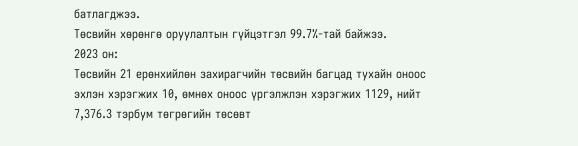батлагджээ.
Төсвийн хөрөнгө оруулалтын гүйцэтгэл 99.7%-тай байжээ.
2023 он:
Төсвийн 21 ерөнхийлөн захирагчийн төсвийн багцад тухайн оноос эхлэн хэрэгжих 10, өмнөх оноос үргэлжлэн хэрэгжих 1129, нийт 7,376.3 тэрбум төгрөгийн төсөвт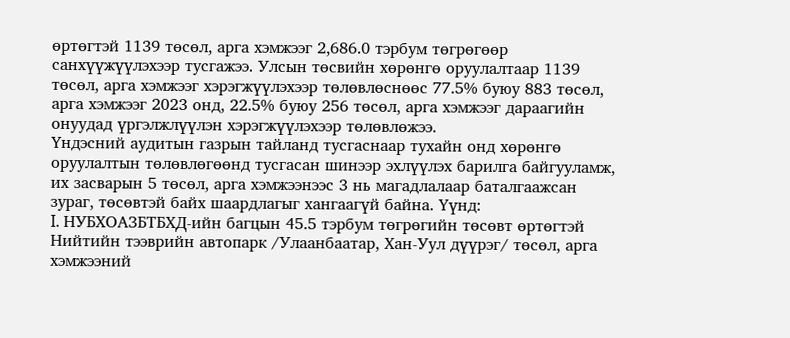өртөгтэй 1139 төсөл, арга хэмжээг 2,686.0 тэрбум төгрөгөөр санхүүжүүлэхээр тусгажээ. Улсын төсвийн хөрөнгө оруулалтаар 1139 төсөл, арга хэмжээг хэрэгжүүлэхээр төлөвлөснөөс 77.5% буюу 883 төсөл, арга хэмжээг 2023 онд, 22.5% буюу 256 төсөл, арга хэмжээг дараагийн онуудад үргэлжлүүлэн хэрэгжүүлэхээр төлөвлөжээ.
Үндэсний аудитын газрын тайланд тусгаснаар тухайн онд хөрөнгө оруулалтын төлөвлөгөөнд тусгасан шинээр эхлүүлэх барилга байгууламж, их засварын 5 төсөл, арга хэмжээнээс 3 нь магадлалаар баталгаажсан зураг, төсөвтэй байх шаардлагыг хангаагүй байна. Үүнд:
I. НУБХОАЗБТБХД-ийн багцын 45.5 тэрбум төгрөгийн төсөвт өртөгтэй Нийтийн тээврийн автопарк /Улаанбаатар, Хан-Уул дүүрэг/ төсөл, арга хэмжээний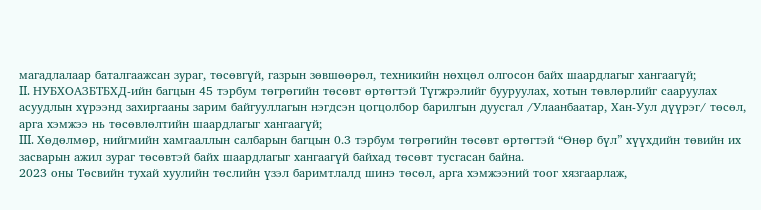магадлалаар баталгаажсан зураг, төсөвгүй, газрын зөвшөөрөл, техникийн нөхцөл олгосон байх шаардлагыг хангаагүй;
II. НУБХОАЗБТБХД-ийн багцын 45 тэрбум төгрөгийн төсөвт өртөгтэй Түгжрэлийг бууруулах, хотын төвлөрлийг сааруулах асуудлын хүрээнд захиргааны зарим байгууллагын нэгдсэн цогцолбор барилгын дуусгал /Улаанбаатар, Хан-Уул дүүрэг/ төсөл, арга хэмжээ нь төсөвлөлтийн шаардлагыг хангаагүй;
III. Хөдөлмөр, нийгмийн хамгааллын салбарын багцын 0.3 тэрбум төгрөгийн төсөвт өртөгтэй “Өнөр бүл” хүүхдийн төвийн их засварын ажил зураг төсөвтэй байх шаардлагыг хангаагүй байхад төсөвт тусгасан байна.
2023 оны Төсвийн тухай хуулийн төслийн үзэл баримтлалд шинэ төсөл, арга хэмжээний тоог хязгаарлаж,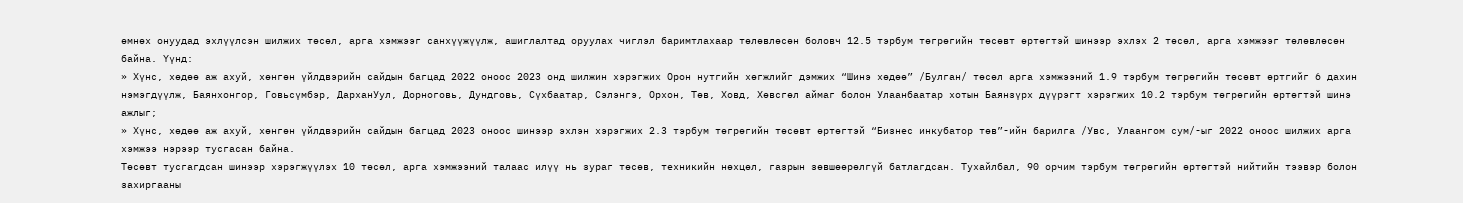өмнөх онуудад эхлүүлсэн шилжих төсөл, арга хэмжээг санхүүжүүлж, ашиглалтад оруулах чиглэл баримтлахаар төлөвлөсөн боловч 12.5 тэрбум төгрөгийн төсөвт өртөгтэй шинээр эхлэх 2 төсөл, арга хэмжээг төлөвлөсөн байна. Үүнд:
» Хүнс, хөдөө аж ахуй, хөнгөн үйлдвэрийн сайдын багцад 2022 оноос 2023 онд шилжин хэрэгжих Орон нутгийн хөгжлийг дэмжих “Шинэ хөдөө” /Булган/ төсөл арга хэмжээний 1.9 тэрбум төгрөгийн төсөвт өртгийг 6 дахин нэмэгдүүлж, Баянхонгор, Говьсүмбэр, ДарханУул, Дорноговь, Дундговь, Сүхбаатар, Сэлэнгэ, Орхон, Төв, Ховд, Хөвсгөл аймаг болон Улаанбаатар хотын Баянзүрх дүүрэгт хэрэгжих 10.2 тэрбум төгрөгийн өртөгтэй шинэ ажлыг;
» Хүнс, хөдөө аж ахуй, хөнгөн үйлдвэрийн сайдын багцад 2023 оноос шинээр эхлэн хэрэгжих 2.3 тэрбум төгрөгийн төсөвт өртөгтэй “Бизнес инкубатор төв”-ийн барилга /Увс, Улаангом сум/-ыг 2022 оноос шилжих арга хэмжээ нэрээр тусгасан байна.
Төсөвт тусгагдсан шинээр хэрэгжүүлэх 10 төсөл, арга хэмжээний талаас илүү нь зураг төсөв, техникийн нөхцөл, газрын зөвшөөрөлгүй батлагдсан. Тухайлбал, 90 орчим тэрбум төгрөгийн өртөгтэй нийтийн тээвэр болон захиргааны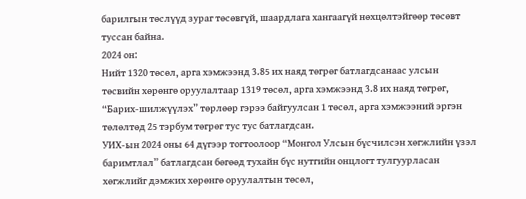барилгын төслүүд зураг төсөвгүй, шаардлага хангаагүй нөхцөлтэйгөөр төсөвт туссан байна.
2024 он:
Нийт 1320 төсөл, арга хэмжээнд 3.85 их наяд төгрөг батлагдсанаас улсын төсвийн хөрөнгө оруулалтаар 1319 төсөл, арга хэмжээнд 3.8 их наяд төгрөг, “Барих-шилжүүлэх” төрлөөр гэрээ байгуулсан 1 төсөл, арга хэмжээний эргэн төлөлтөд 25 тэрбум төгрөг тус тус батлагдсан.
УИХ-ын 2024 оны 64 дүгээр тогтоолоор “Монгол Улсын бүсчилсэн хөгжлийн үзэл баримтлал” батлагдсан бөгөөд тухайн бүс нутгийн онцлогт тулгуурласан хөгжлийг дэмжих хөрөнгө оруулалтын төсөл,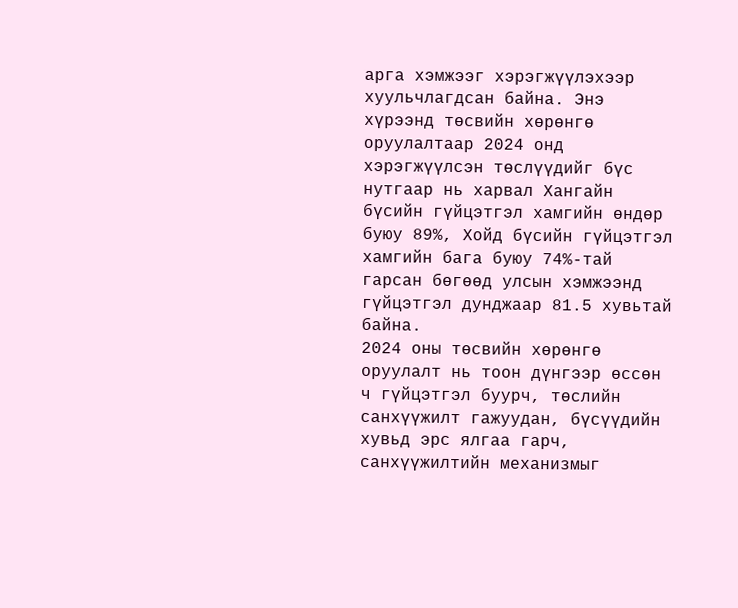арга хэмжээг хэрэгжүүлэхээр хуульчлагдсан байна. Энэ хүрээнд төсвийн хөрөнгө оруулалтаар 2024 онд хэрэгжүүлсэн төслүүдийг бүс нутгаар нь харвал Хангайн бүсийн гүйцэтгэл хамгийн өндөр буюу 89%, Хойд бүсийн гүйцэтгэл хамгийн бага буюу 74%-тай гарсан бөгөөд улсын хэмжээнд гүйцэтгэл дунджаар 81.5 хувьтай байна.
2024 оны төсвийн хөрөнгө оруулалт нь тоон дүнгээр өссөн ч гүйцэтгэл буурч, төслийн санхүүжилт гажуудан, бүсүүдийн хувьд эрс ялгаа гарч, санхүүжилтийн механизмыг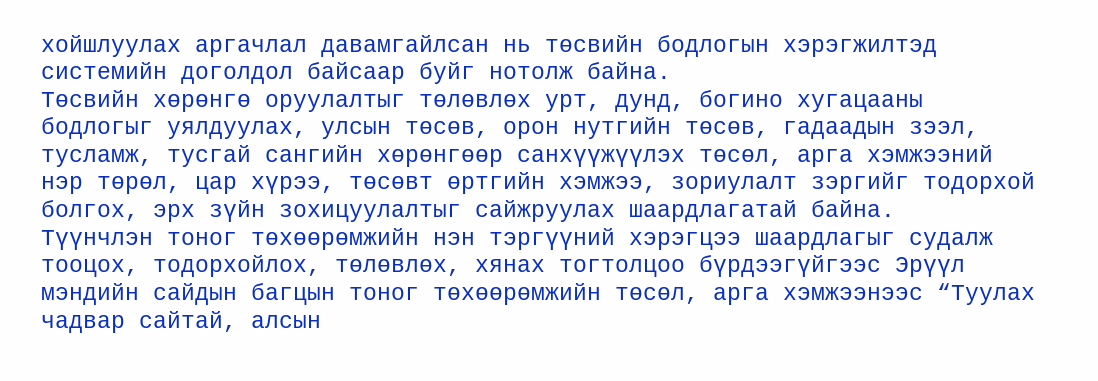хойшлуулах аргачлал давамгайлсан нь төсвийн бодлогын хэрэгжилтэд системийн доголдол байсаар буйг нотолж байна.
Төсвийн хөрөнгө оруулалтыг төлөвлөх урт, дунд, богино хугацааны бодлогыг уялдуулах, улсын төсөв, орон нутгийн төсөв, гадаадын зээл, тусламж, тусгай сангийн хөрөнгөөр санхүүжүүлэх төсөл, арга хэмжээний нэр төрөл, цар хүрээ, төсөвт өртгийн хэмжээ, зориулалт зэргийг тодорхой болгох, эрх зүйн зохицуулалтыг сайжруулах шаардлагатай байна.
Түүнчлэн тоног төхөөрөмжийн нэн тэргүүний хэрэгцээ шаардлагыг судалж тооцох, тодорхойлох, төлөвлөх, хянах тогтолцоо бүрдээгүйгээс Эрүүл мэндийн сайдын багцын тоног төхөөрөмжийн төсөл, арга хэмжээнээс “Туулах чадвар сайтай, алсын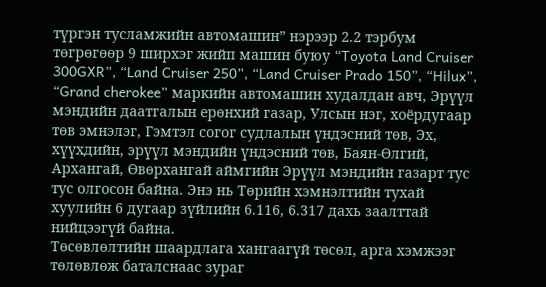түргэн тусламжийн автомашин” нэрээр 2.2 тэрбум төгрөгөөр 9 ширхэг жийп машин буюу “Toyota Land Cruiser 300GXR”, “Land Cruiser 250”, “Land Cruiser Prado 150”, “Hilux”, “Grand cherokee” маркийн автомашин худалдан авч, Эрүүл мэндийн даатгалын ерөнхий газар, Улсын нэг, хоёрдугаар төв эмнэлэг, Гэмтэл согог судлалын үндэсний төв, Эх, хүүхдийн, эрүүл мэндийн үндэсний төв, Баян-Өлгий, Архангай, Өвөрхангай аймгийн Эрүүл мэндийн газарт тус тус олгосон байна. Энэ нь Төрийн хэмнэлтийн тухай хуулийн 6 дугаар зүйлийн 6.116, 6.317 дахь заалттай нийцээгүй байна.
Төсөвлөлтийн шаардлага хангаагүй төсөл, арга хэмжээг төлөвлөж баталснаас зураг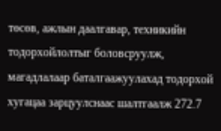төсөв, ажлын даалгавар, техникийн тодорхойлолтыг боловсруулж, магадлалаар баталгаажуулахад тодорхой хугацаа зарцуулснаас шалтгаалж 272.7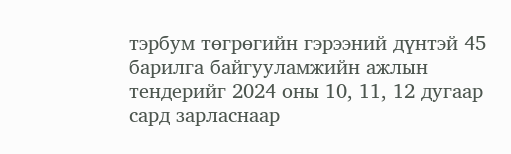тэрбум төгрөгийн гэрээний дүнтэй 45 барилга байгууламжийн ажлын тендерийг 2024 оны 10, 11, 12 дугаар сард зарласнаар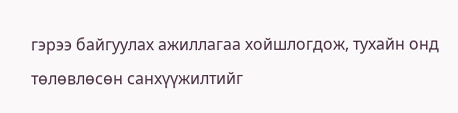гэрээ байгуулах ажиллагаа хойшлогдож, тухайн онд төлөвлөсөн санхүүжилтийг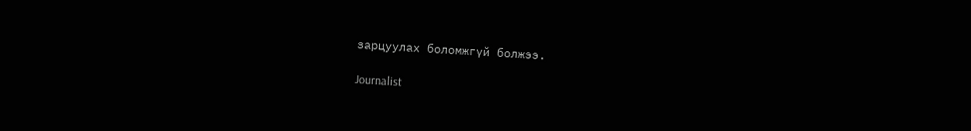зарцуулах боломжгүй болжээ.

Journalist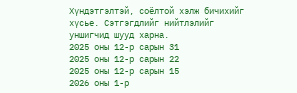Хүндэтгэлтэй, соёлтой хэлж бичихийг хүсье. Сэтгэгдлийг нийтлэлийг уншигчид шууд харна.
2025 оны 12-р сарын 31
2025 оны 12-р сарын 22
2025 оны 12-р сарын 15
2026 оны 1-р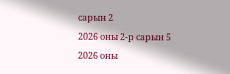сарын 2
2026 оны 2-р сарын 5
2026 оны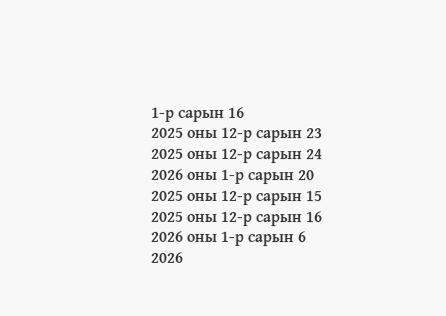1-р сарын 16
2025 оны 12-р сарын 23
2025 оны 12-р сарын 24
2026 оны 1-р сарын 20
2025 оны 12-р сарын 15
2025 оны 12-р сарын 16
2026 оны 1-р сарын 6
2026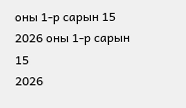оны 1-р сарын 15
2026 оны 1-р сарын 15
2026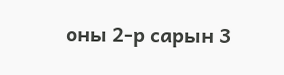оны 2-р сарын 3